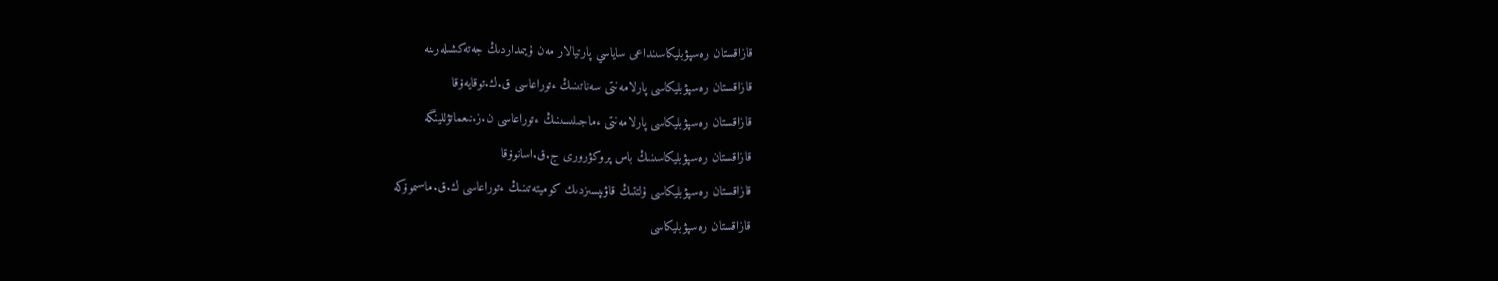قازاقستان رەسپۋبليكاسىنداعى ساياسي پارتيالار مەن ۇيىمداردىڭ جەتەكشىلەرىنە
قازاقستان رەسپۋبليكاسى پارلامەنتى سەناتىنىڭ ءتوراعاسى ق.ك.توقايەۆقا
قازاقستان رەسپۋبليكاسى پارلامەنتى ءماجىلىسىنىڭ ءتوراعاسى ن.ز.نىعماتۋللينگە
قازاقستان رەسپۋبليكاسىنىڭ باس پروكۋرورى ج.ق.اسانوۆقا
قازاقستان رەسپۋبليكاسى ۇلتتىڭ قاۋىپسىزدىك كوميتەتىنىڭ ءتوراعاسى ك.ق.ماسىموۆكە
قازاقستان رەسپۋبليكاسى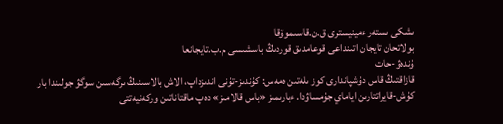ىشكى ىستەر ءمينيسترى ق.ن.قاسىموۆقا
بولاتحان تايجان اتىنداعى قوعامدىق قوردىڭ باسشىسى م.ب.تايجانعا
ۇندەۋ-حات
قازاقتىڭ قاس دۇشپاندارى كوز ىلەتىن ەمەس: كۇندىز-تۇنى اندىزداپ، الاش بالاسىنىڭ ىرگەسىن سوگۋ جولىندا بار كۇش-قايراتتارىن اياماي جۇمساۋدا. ءبارىمىز «باس قالامىز» دەپ ماقتاناتىن وركەنيەتتى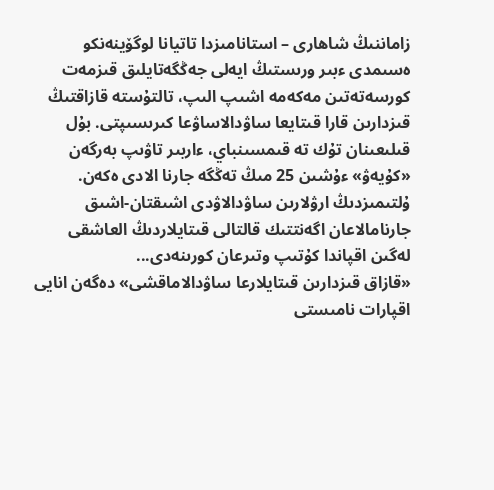زاماننىڭ شاھارى – استانامىزدا تاتيانا لوگۆينەنكو ەسىمدى ءبىر ورىستىڭ ايەلى جەڭگەتايلىق قىزمەت كورسەتەتىن مەكەمە اشىپ الىپ، تالتۇستە قازاقتىڭ قىزدارىن قارا قىتايعا ساۋدالاساۋعا كىرىسىپتى. بۇل قىلىعىنان تۇك تە قىمسىنباي، ءاربىر تاۋىپ بەرگەن «كۇيەۋ» ءۇشىن 25 مىڭ تەڭگە جارنا الادى ەكەن. ۇلتىمىزدىڭ ارۋلارىن ساۋدالاۋدى اشىقتان-اشىق جارنامالاعان اگەنتتىك قالتالى قىتايلاردىڭ العاشقى لەگىن اقپاندا كۇتىپ وتىرعان كورىنەدى...
«قازاق قىزدارىن قىتايلارعا ساۋدالاماقشى» دەگەن انايى اقپارات نامىستى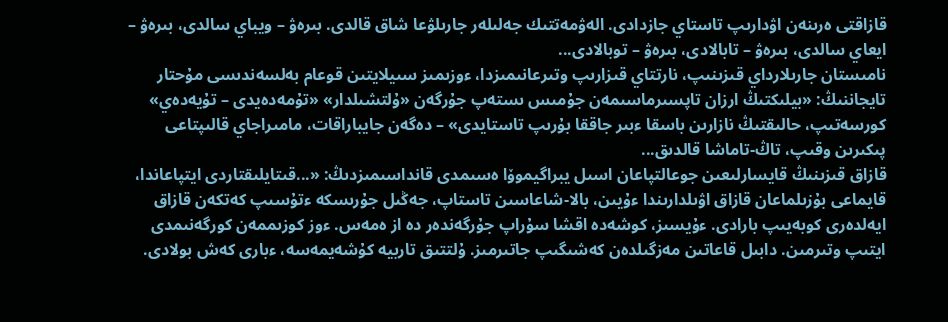قازاقتى ەرىنەن اۋدارىپ تاستاي جازدادى. الەۋمەتتىك جەلىلەر جارىلۋعا شاق قالدى. بىرەۋ – ويباي سالدى، بىرەۋ – ايعاي سالدى، بىرەۋ – تابالادى، بىرەۋ – توبالادى...
نامىستان جارىلارداي قىزىنىپ، نارتتاي قىزارىپ وتىرعانىمىزدا، ءوزىمىز سىيلايتىن قوعام بەلسەندىسى مۇحتار تايجاننىڭ: «بيلىكتىڭ ارزان تاپسىرماسىمەن جۇمىس ىستەپ جۇرگەن «ۇلتشىلدار» «تۇمەدەيدى – تۇيەدەي» كورسەتىپ، حالىقتىڭ نازارىن باسقا ءبىر جاققا بۇرىپ تاستايدى» – دەگەن جايباراقات، مامىراجاي قالىپتاعى پىكىرىن وقىپ، تاڭ-تاماشا قالدىق...
قازاق قىزىنىڭ قايسارلىعىن جوعالتپاعان اسىل يبراگيموۆا ەسىمدى قانداسىمىزدىڭ: «...قىتايلىقتاردى ايتپاعاندا، قايماعى بۇزىلماعان قازاق اۋىلدارىندا ءۇيىن، بالا-شاعاسىن تاستاپ، جەڭىل جۇرىسكە ءتۇسىپ كەتكەن قازاق ايەلدەرى كوبەيىپ بارادى. ءۇيسىز، كوشەدە اقشا سۇراپ جۇرگەندەر دە از ەمەس. ءوز كوزىممەن كورگەنىمدى ايتىپ وتىرمىن. دابىل قاعاتىن مەزگىلدەن كەشىگىپ جاتىرمىز. ۇلتتىق تاربيە كۇشەيمەسە، ءبارى كەش بولادى.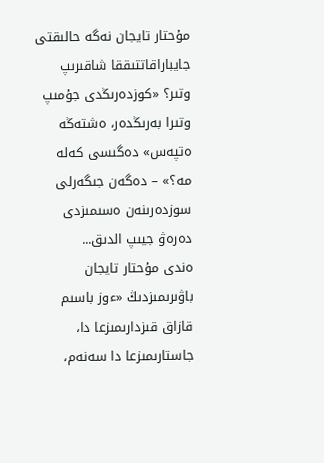مۇحتار تايجان نەگە حالىقتى جايباراقاتتىققا شاقىرىپ وتىر؟ «كوزدەرىڭدى جۇمىپ وتىرا بەرىڭدەر، ەشتەڭە ەتپەس» دەگىسى كەلە مە؟» – دەگەن جىگەرلى سوزدەرىنەن ەسىمىزدى دەرەۋ جيىپ الدىق...
ەندى مۇحتار تايجان باۋىرىمىزدىڭ «ءوز باسىم قازاق قىزدارىمىزعا دا، جاستارىمىزعا دا سەنەم،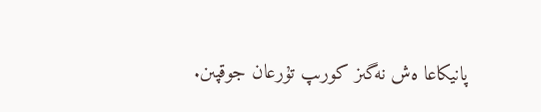پانيكاعا ەش نەگىز كورىپ تۇرعان جوقپىن.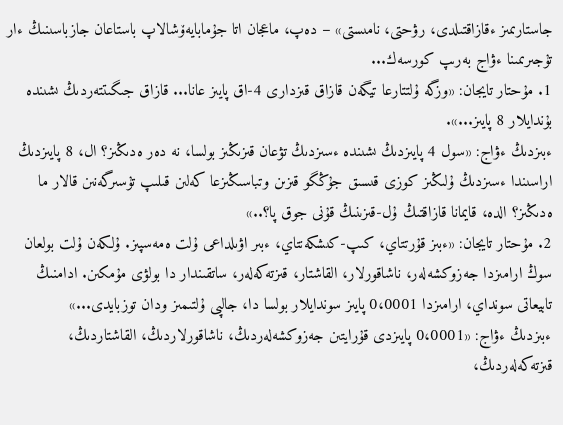جاستارىمىز ءقازاقتىلدى، رۋحتى، نامىستى» – دەپ، ماعجان اتا جۇمابايەۆشالاپ باستاعان جازباسىنىڭ ءار تۇجىرىمىنا ءۋاج بەرىپ كورسەك...
1. مۇحتار تايجان: «وزگە ۇلتتارعا تيگەن قازاق قىزدارى 4-اق پايىز عانا... قازاق جىگىتتەردىڭ ىشىندە بۇندايلار 8 پايىز...».
ءبىزدىڭ ءۋاج: «سول 4 پايىزدىڭ ىشىندە ءسىزدىڭ تۋعان قىزىڭىز بولسا، نە دەر ەدىڭىز؟ ال، 8 پايىزدىڭ اراسىندا ءسىزدىڭ ۇلىڭىز كوزى قىسىق جۇڭگو قىزىن وتباسىڭىزعا كەلىن قىلىپ تۇسىرگەنىن قالار ما ەدىڭىز؟ الدە، قايمانا قازاقتىڭ ۇل-قىزىنىڭ قۇنى جوق پا؟..»
2. مۇحتار تايجان: «ءبىز قۇرتتاي، كىپ-كىشكەنتاي، ءبىر اۋىلداعى ۇلت ەمەسپىز. ۇلكەن ۇلت بولعان سوڭ ارامىزدا جەزوكشەلەر، ناشاقورلار، القاشتار، قىزتەكەلەر، ساتقىندار دا بولۋى مۇمكىن. ادامنىڭ تابيعاتى سونداي، ارامىزدا 0،0001 پايىز سوندايلار بولسا دا، جالپى ۇلتىمىز ودان توزبايدى...»
ءبىزدىڭ ءۋاج: «0،0001 پايىزدى قۇرايتىن جەزوكشەلەردىڭ، ناشاقورلاردىڭ، القاشتاردىڭ، قىزتەكەلەردىڭ،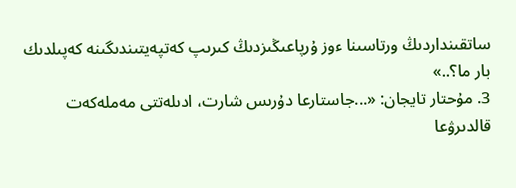ساتقىنداردىڭ ورتاسىنا ءوز ۇرپاعىڭىزدىڭ كىرىپ كەتپەيتىندىگىنە كەپىلدىك بار ما؟..»
3. مۇحتار تايجان: «...جاستارعا دۇرىس شارت، ادىلەتتى مەملەكەت قالدىرۋعا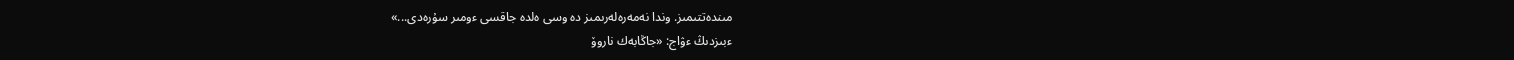مىندەتتىمىز. وندا نەمەرەلەرىمىز دە وسى ەلدە جاقسى ءومىر سۇرەدى...»
ءبىزدىڭ ءۋاج: «جاڭابەك ناروۆ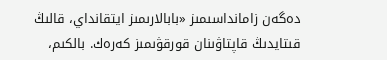دەگەن زامانداسىمىز «بابالارىمىز ايتقانداي، قالىڭ قىتايدىڭ قاپتاۋىنان قورقۋىمىز كەرەك. بالكىم،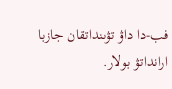فب-دا داۋ تۋىنداتقان جازبا ارانداتۋ بولار.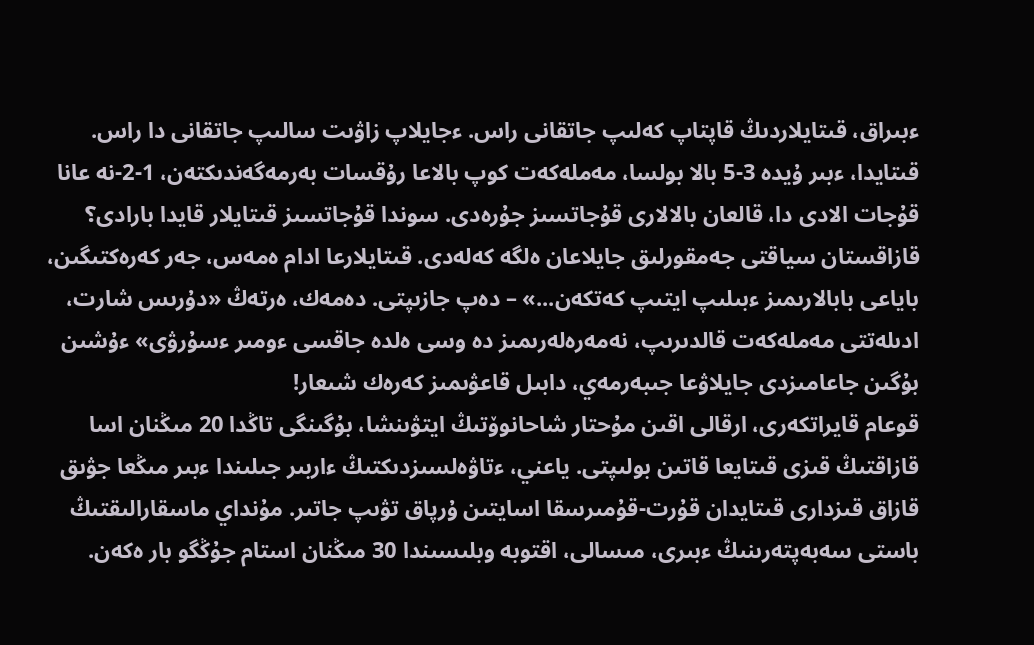ءبىراق، قىتايلاردىڭ قاپتاپ كەلىپ جاتقانى راس. ءجايلاپ زاۋىت سالىپ جاتقانى دا راس. قىتايدا، ءبىر ۇيدە 3-5 بالا بولسا، مەملەكەت كوپ بالاعا رۇقسات بەرمەگەندىكتەن، 1-2-نە عانا قۇجات الادى دا، قالعان بالالارى قۇجاتسىز جۇرەدى. سوندا قۇجاتسىز قىتايلار قايدا بارادى؟ قازاقستان سياقتى جەمقورلىق جايلاعان ەلگە كەلەدى. قىتايلارعا ادام ەمەس، جەر كەرەكتىگىن، باياعى بابالارىمىز ءبىلىپ ايتىپ كەتكەن...» – دەپ جازىپتى. دەمەك، ەرتەڭ «دۇرىس شارت، ادىلەتتى مەملەكەت قالدىرىپ، نەمەرەلەرىمىز دە وسى ەلدە جاقسى ءومىر ءسۇرۋى» ءۇشىن بۇگىن جاعامىزدى جايلاۋعا جىبەرمەي، دابىل قاعۋىمىز كەرەك شىعار!
قوعام قايراتكەرى، ارقالى اقىن مۇحتار شاحانوۆتىڭ ايتۋىنشا، بۇگىنگى تاڭدا 20 مىڭنان اسا قازاقتىڭ قىزى قىتايعا قاتىن بولىپتى. ياعني، ءتاۋەلسىزدىكتىڭ ءاربىر جىلىندا ءبىر مىڭعا جۋىق قازاق قىزدارى قىتايدان قۇرت-قۇمىرسقا اسايتىن ۇرپاق تۋىپ جاتىر. مۇنداي ماسقارالىقتىڭ باستى سەبەپتەرىنىڭ ءبىرى، مىسالى، اقتوبە وبلىسىندا 30 مىڭنان استام جۇڭگو بار ەكەن.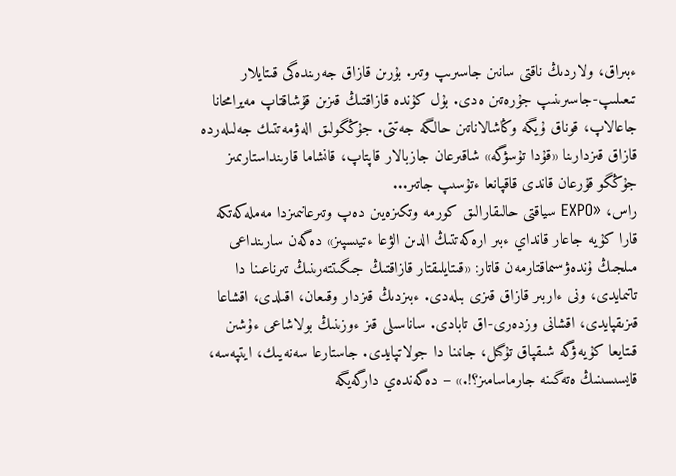ءبىراق، ولاردىڭ ناقتى سانىن جاسىرىپ وتىر. بۇرىن قازاق جەرىندەگى قىتايلار تىعىلىپ-جاسىرىنىپ جۇرەتىن ەدى. بۇل كۇندە قازاقتىڭ قىزىن قۇشاقتاپ مەيرامحانا جاعالاپ، قوناق ۇيگە وڭاشالاناتىن حالگە جەتتى. جۇڭگولىق الەۋمەتتىك جەلىلەردە قازاق قىزدارىنا «قۇدا تۇسۋگە» شاقىرعان جازبالار قاپتاپ، قانشاما قارىنداستارىمىز جۇڭگو قۇرعان قاندى قاقپانعا ءتۇسىپ جاتىر...
راس، «EXPO سياقتى حالىقارالىق كورمە وتكىزەيىن دەپ وتىرعانىمىزدا مەملەكەتكە قارا كۇيە جاعار قانداي ءبىر ارەكەتتىڭ الدىن الۋعا ءتيىسپىز» دەگەن سارىنداعى مىلجىڭ ۇندەۋسىماقتارمەن قاتار: «قىتايلىقتار قازاقتىڭ جىگىتتەرىنىڭ تىرناعىنا دا تاتىمايدى، ونى ءاربىر قازاق قىزى بىلەدى. ءبىزدىڭ قىزدار وقىعان، اقىلدى، اقشاعا قىزىقپايدى، اقشانى وزدەرى-اق تابادى. ساناسىلى قىز ءوزىنىڭ بولاشاعى ءۇشىن قىتايعا كۇيەۋگە شىقپاق تۇگىل، جانىنا دا جولاتپايدى. جاستارعا سەنەيىك، ايتپەسە، قايسىسىنىڭ ەتەگىنە جارماسامىز؟!.» – دەگەندەي دارگەيگە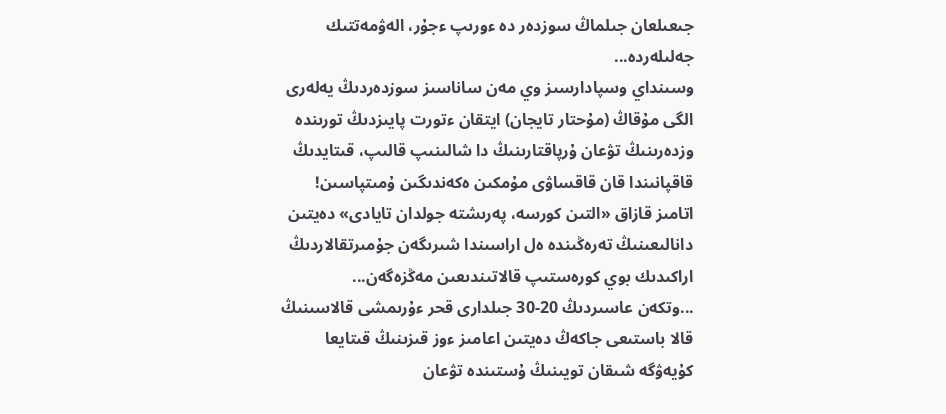جىعىلعان جىلماڭ سوزدەر دە ءورىپ ءجۇر، الەۋمەتتىك جەلىلەردە...
وسىنداي وسپادارسىز وي مەن ساناسىز سوزدەردىڭ يەلەرى الگى مۇقاڭ (مۇحتار تايجان) ايتقان ءتورت پايىزدىڭ تورىندە وزدەرىنىڭ تۋعان ۇرپاقتارىنىڭ دا شالىنىپ قالىپ، قىتايدىڭ قاقپانىندا قان قاقساۋى مۇمكىن ەكەندىگىن ۇمىتپاسىن! اتامىز قازاق «التىن كورسە، پەرىشتە جولدان تايادى» دەيتىن دانالىعىنىڭ تەرەڭىندە ەل اراسىندا شىرىگەن جۇمىرتقالاردىڭ اراكىدىك بوي كورەستىپ قالاتىندىعىن مەڭزەگەن...
...وتكەن عاسىردىڭ 20-30 جىلدارى قحر ءۇرىمشى قالاسىنىڭ قالا باستىعى جاكەڭ دەيتىن اعامىز ءوز قىزىنىڭ قىتايعا كۇيەۋگە شىقان تويىنىڭ ۇستىندە تۋعان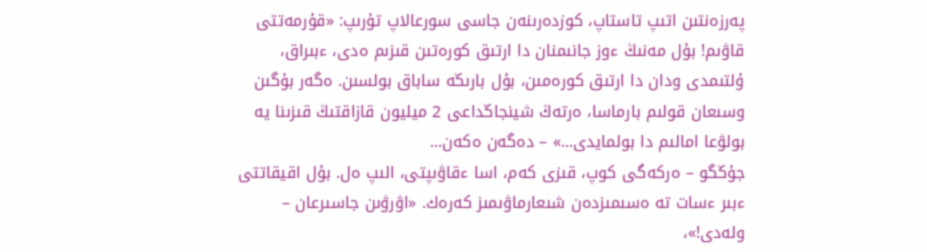پەرزەنتىن اتىپ تاستاپ، كوزدەرىنەن جاسى سورعالاپ تۇرىپ: «قۇرمەتتى قاۋىم! بۇل مەنىڭ ءوز جانىمنان دا ارتىق كورەتىن قىزىم ەدى، ءبىراق، ۇلتىمدى ودان دا ارتىق كورەمىن، بۇل بارىڭە ساباق بولسىن. ەگەر بۇگىن وسىعان قولىم بارماسا، ەرتەڭ شينجاڭداعى 2 ميليون قازاقتىڭ قىزىنا يە بولۋعا امالىم دا بولمايدى...» – دەگەن ەكەن...
جۇڭگو – ەركەگى كوپ، قىزى كەم، اسا ءقاۋىپتى، الىپ ەل. بۇل اقيقاتتى ءبىر ءسات تە ەسىمىزدەن شىعارماۋىمىز كەرەك. «اۋرۋىن جاسىرعان – ولەدى!»،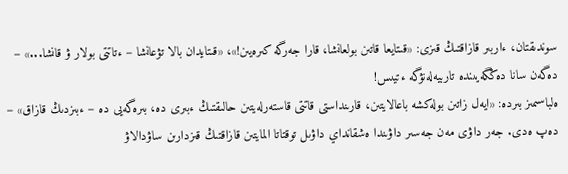سوندىقتان، ءاربىر قازاقتىڭ قىزى: «قىتايعا قاتىن بولعانشا، قارا جەرگە كىرەيىن!»، «قىتايدان بالا تۋعانشا – ءتاتتى بولار ۋ قانشا...» – دەگەن سانا دەڭگەيىندە تاربيەلەنۋگە ءتيىس!
ەلباسىمىز بىردە: «ايەل زاتىن بولەكشە باعالايتىن، قارىنداستى قاتتى قاستەرلەيتىن حالىقتىڭ ءبىرى دە، بىرەگەيى دە – ءبىزدىڭ قازاق» – دەپ ەدى. جەر داۋى مەن جەسىر داۋىندا ەشقانداي داۋىل توقتاتا المايتىن قازاقتىڭ قىزدارىن ساۋدالاۋ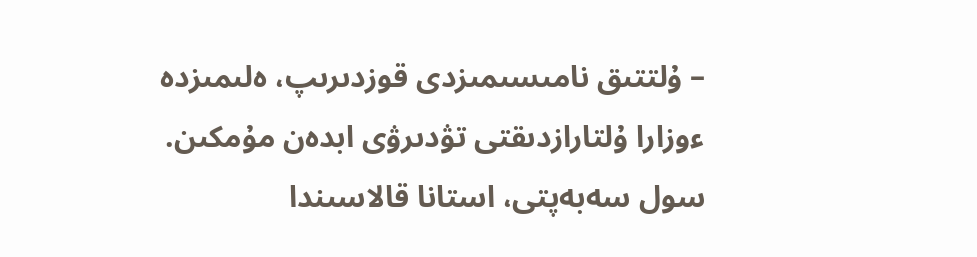– ۇلتتىق نامىسىمىزدى قوزدىرىپ، ەلىمىزدە ءوزارا ۇلتارازدىقتى تۋدىرۋى ابدەن مۇمكىن.
سول سەبەپتى، استانا قالاسىندا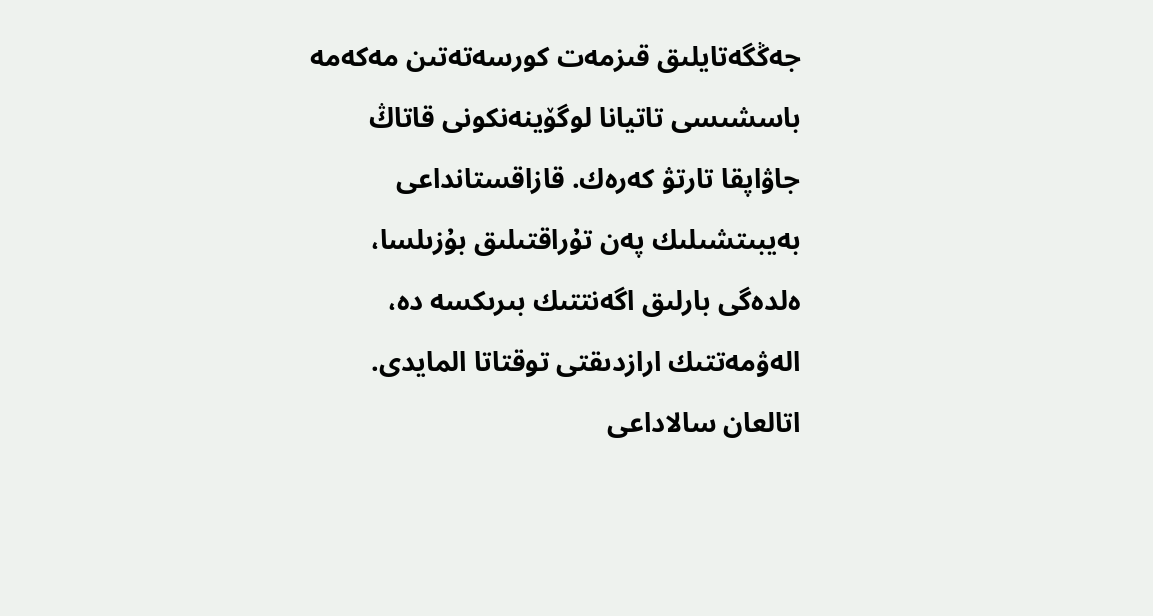جەڭگەتايلىق قىزمەت كورسەتەتىن مەكەمە باسشىسى تاتيانا لوگۆينەنكونى قاتاڭ جاۋاپقا تارتۋ كەرەك. قازاقستانداعى بەيبىتشىلىك پەن تۇراقتىلىق بۇزىلسا، ەلدەگى بارلىق اگەنتتىك بىرىكسە دە، الەۋمەتتىك ارازدىقتى توقتاتا المايدى. اتالعان سالاداعى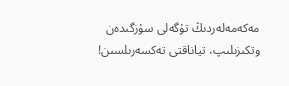مەكەمەلەردىڭ تۇگەلى سۇزگىدەن وتكىزىلىپ، تياناقتى تەكسەرىلسىن!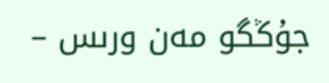جۇڭگو مەن ورىس –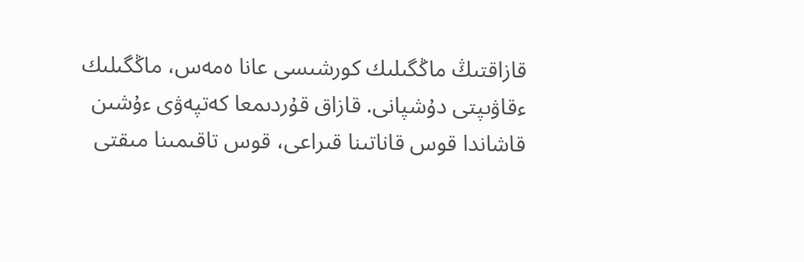قازاقتىڭ ماڭگىلىك كورشىسى عانا ەمەس، ماڭگىلىك ءقاۋىپتى دۇشپانى. قازاق قۇردىمعا كەتپەۋى ءۇشىن قاشاندا قوس قاناتىنا قىراعى، قوس تاقىمىنا مىقتى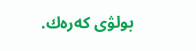بولۋى كەرەك.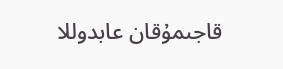قاجىمۇقان عابدوللا